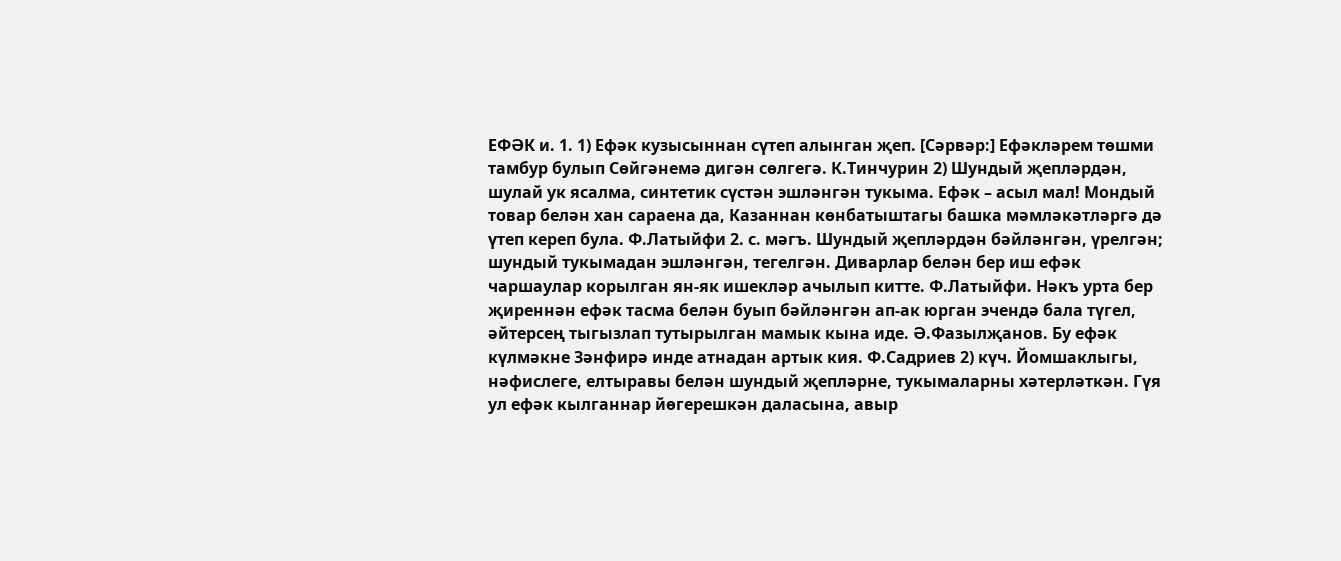ЕФӘК и. 1. 1) Ефәк кузысыннан сүтеп алынган җеп. [Сәрвәр:] Ефәкләрем төшми тамбур булып Сөйгәнемә дигән сөлгегә. К.Тинчурин 2) Шундый җепләрдән, шулай ук ясалма, синтетик сүстән эшләнгән тукыма. Ефәк – асыл мал! Мондый товар белән хан сараена да, Казаннан көнбатыштагы башка мәмләкәтләргә дә үтеп кереп була. Ф.Латыйфи 2. с. мәгъ. Шундый җепләрдән бәйләнгән, үрелгән; шундый тукымадан эшләнгән, тегелгән. Диварлар белән бер иш ефәк чаршаулар корылган ян-як ишекләр ачылып китте. Ф.Латыйфи. Нәкъ урта бер җиреннән ефәк тасма белән буып бәйләнгән ап-ак юрган эчендә бала түгел, әйтерсең тыгызлап тутырылган мамык кына иде. Ә.Фазылҗанов. Бу ефәк күлмәкне Зәнфирә инде атнадан артык кия. Ф.Садриев 2) күч. Йомшаклыгы, нәфислеге, елтыравы белән шундый җепләрне, тукымаларны хәтерләткән. Гүя ул ефәк кылганнар йөгерешкән даласына, авыр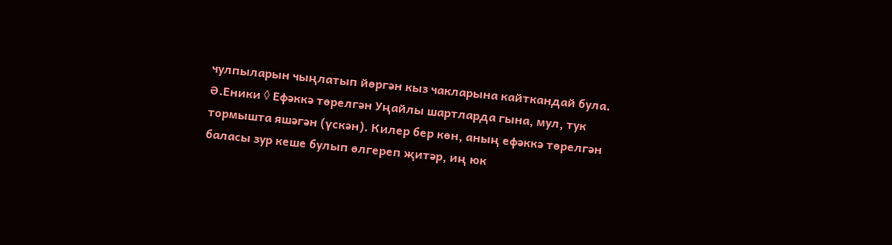чулпыларын чыңлатып йөргән кыз чакларына кайткандай була. Ә.Еники ◊ Ефәккә төрелгән Уңайлы шартларда гына, мул, тук тормышта яшәгән (үскән). Килер бер көн, аның ефәккә төрелгән баласы зур кеше булып өлгереп җитәр, иң юк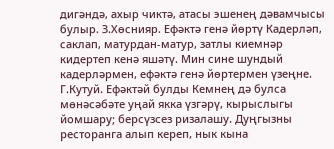дигәндә, ахыр чиктә, атасы эшенең дәвамчысы булыр. З.Хөснияр. Ефәктә генә йөртү Кадерләп, саклап, матурдан-матур, затлы киемнәр кидертеп кенә яшәтү. Мин сине шундый кадерләрмен, ефәктә генә йөртермен үзеңне. Г.Кутуй. Ефәктәй булды Кемнең дә булса мөнәсәбәте уңай якка үзгәрү, кырыслыгы йомшару; берсүзсез ризалашу. Дуңгызны ресторанга алып кереп, нык кына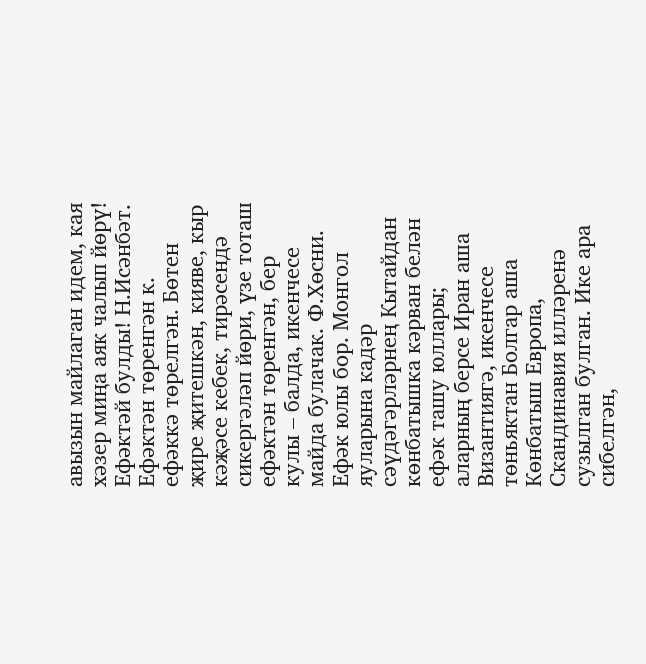авызын майлаган идем, кая хәзер миңа аяк чалып йөрү! Ефәктәй булды! Н.Исәнбәт. Ефәктән төренгән к. ефәккә төрелгән. Бөтен җире җитешкән, кияве, кыр кәҗәсе кебек, тирәсендә сикергәләп йөри, үзе тоташ ефәктән төренгән, бер кулы – балда, икенчесе майда булачак. Ф.Хөсни. Ефәк юлы бор. Монгол яуларына кадәр сәүдәгәрләрнең Кытайдан көнбатышка кәрван белән ефәк ташу юллары; аларның берсе Иран аша Византиягә, икенчесе төньяктан Болгар аша Көнбатыш Европа, Скандинавия илләренә сузылган булган. Ике ара сибелгән,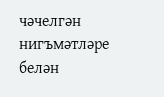чәчелгән нигъмәтләре белән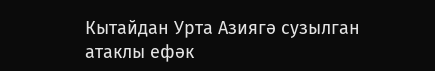Кытайдан Урта Азиягә сузылган атаклы ефәк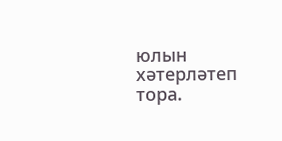юлын хәтерләтеп тора.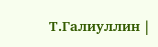Т.Галиуллин |